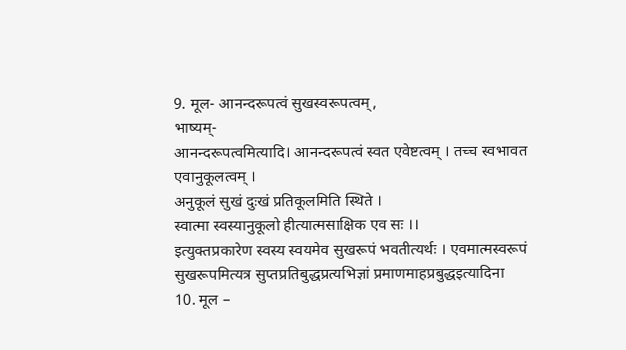9. मूल- आनन्दरूपत्वं सुखस्वरूपत्वम्,
भाष्यम्-
आनन्दरूपत्वमित्यादि। आनन्दरूपत्वं स्वत एवेष्टत्वम् । तच्च स्वभावत एवानुकूलत्वम् ।
अनुकूलं सुखं दुःखं प्रतिकूलमिति स्थिते ।
स्वात्मा स्वस्यानुकूलो हीत्यात्मसाक्षिक एव सः ।।
इत्युक्तप्रकारेण स्वस्य स्वयमेव सुखरूपं भवतीत्यर्थः । एवमात्मस्वरूपं सुखरूपमित्यत्र सुप्तप्रतिबुद्धप्रत्यभिज्ञां प्रमाणमाहप्रबुद्धइत्यादिना
10. मूल –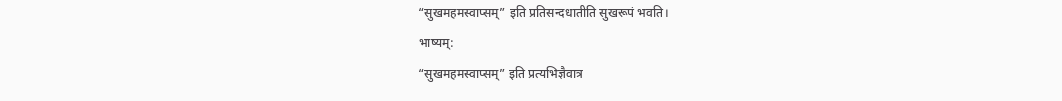“सुखमहमस्वाप्सम्” इति प्रतिसन्दधातीति सुखरूपं भवति।
भाष्यम्:
“सुखमहमस्वाप्सम्” इति प्रत्यभिज्ञैवात्र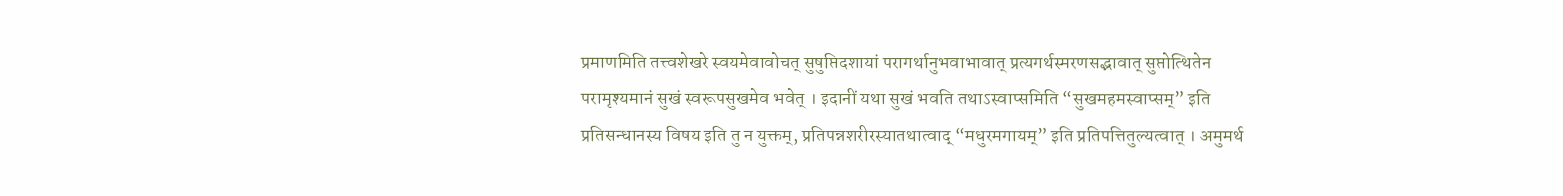प्रमाणमिति तत्त्वशेखरे स्वयमेवावोचत् सुषुप्तिदशायां परागर्थानुभवाभावात् प्रत्यगर्थस्मरणसद्भावात् सुप्तोत्थितेन परामृश्यमानं सुखं स्वरूपसुखमेव भवेत् । इदानीं यथा सुखं भवति तथाऽस्वाप्समिति “सुखमहमस्वाप्सम्” इति प्रतिसन्धानस्य विषय इति तु न युक्तम्, प्रतिपन्नशरीरस्यातथात्वाद् “मधुरमगायम्” इति प्रतिपत्तितुल्यत्वात् । अमुमर्थ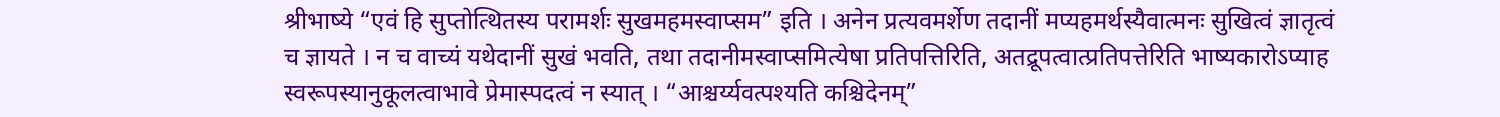श्रीभाष्ये “एवं हि सुप्तोत्थितस्य परामर्शः सुखमहमस्वाप्सम” इति । अनेन प्रत्यवमर्शेण तदानीं मप्यहमर्थस्यैवात्मनः सुखित्वं ज्ञातृत्वं च ज्ञायते । न च वाच्यं यथेदानीं सुखं भवति, तथा तदानीमस्वाप्समित्येषा प्रतिपत्तिरिति, अतद्रूपत्वात्प्रतिपत्तेरिति भाष्यकारोऽप्याह स्वरूपस्यानुकूलत्वाभावे प्रेमास्पदत्वं न स्यात् । “आश्चर्य्यवत्पश्यति कश्चिदेनम्”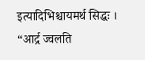इत्यादिभिश्चायमर्थ सिद्धः । “आर्द्र ज्वलति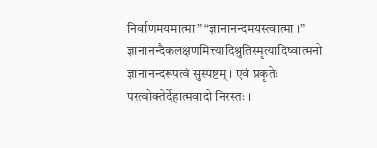निर्वाणमयमात्मा” “ज्ञानानन्दमयस्त्वात्मा ।” ज्ञानानन्दैकलक्षणमित्त्यादिश्रुतिस्मृत्यादिष्वात्मनो ज्ञानानन्दरूपत्वं सुस्पष्टम् । एवं प्रकृतेः परत्वोक्तेर्देहात्मवादो निरस्तः ।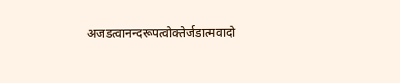अजडत्वानन्दरूपत्वोक्तेर्जडात्मवादो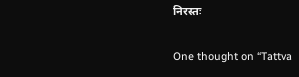निरस्तः

One thought on “Tattva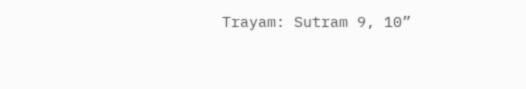Trayam: Sutram 9, 10”